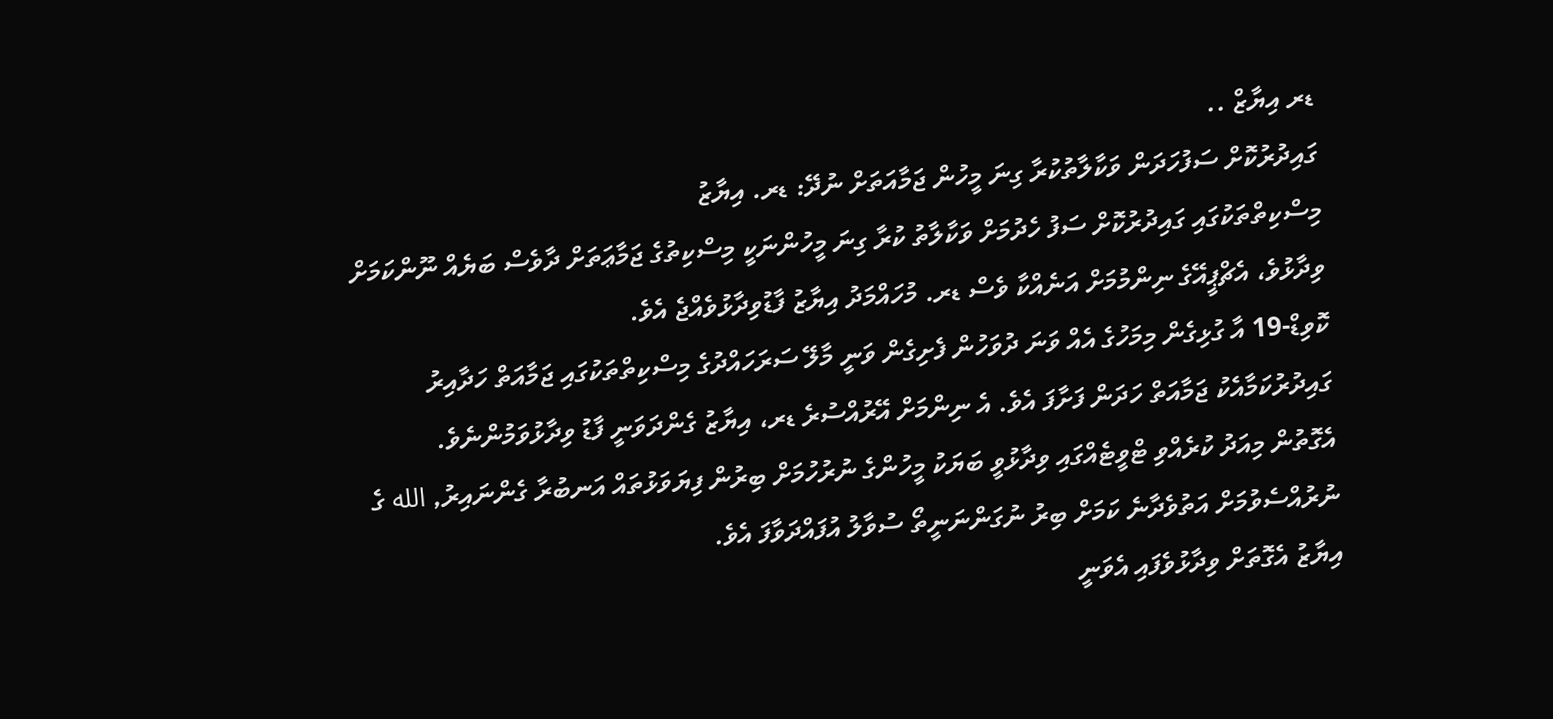ޑރ އިޔާޒް ..
ގައިދުރުކޮށް ސަފުހަދަން ވަކާލާތުކުރާ ގިނަ މީހުން ޖަމާއަތަށް ނުދޭ: ޑރ. އިޔާޒު
މިސްކިތްތަކުގައި ގައިދުރުކޮށް ސަފު ހެދުމަށް ވަކާލާތު ކުރާ ގިނަ މީހުންނަކީ މިސްކިތުގެ ޖަމާޢަތަށް ދާވެސް ބަޔެއް ނޫންކަމަށް ވިދާޅުވެ، އެޗްޕީއޭގެ ނިންމުމަށް އަނެއްކާ ވެސް ޑރ. މުހައްމަދު އިޔާޒު ފާޑުވިދާޅުވެއްޖެ އެވެ.
ކޮވިޑް-19 އާ ގުޅިގެން މިމަހުގެ އެއް ވަނަ ދުވަހުން ފެށިގެން ވަނީ މާލޭ ސަރަހައްދުގެ މިސްކިތްތަކުގައި ޖަމާއަތް ހަދާއިރު ގައިދުރުކަމާއެކު ޖަމާއަތް ހަދަން ފަށާފަ އެވެ. އެ ނިންމަށް އޭރުއްސުރެ ޑރ، އިޔާޒު ގެންދަވަނީ ފާޑު ވިދާޅުވަމުންނެވެ.
އެގޮތުން މިއަދު ކުރެއްވި ޓްވީޓެއްގައި ވިދާޅުވީ ބަޔަކު މީހުންގެ ނުރުހުމަށް ބިރުން ފިޔަވަޅުތައް އަނބުރާ ގެންނައިރު, الله ގެ ނުރުއްސެވުމަށް އަތުވެދާނެ ކަމަށް ބިރު ނުގަންނަނީތޯ ސުވާލު އުފައްދަވާފަ އެވެ.
އިޔާޒު އެގޮތަށް ވިދާޅުވެފައި އެވަނީ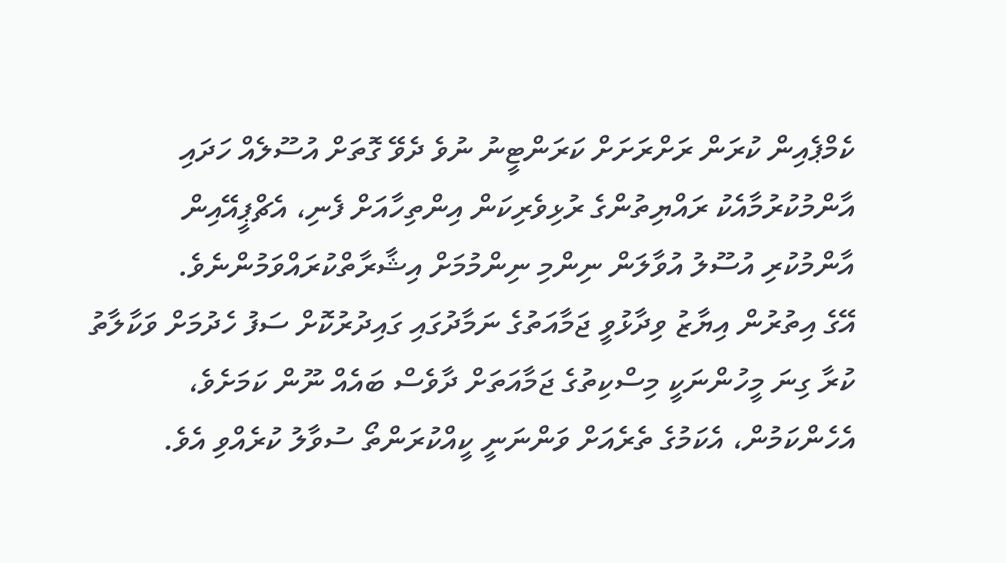ކެމްޕެއިން ކުރަން ރަށްރަށަށް ކަރަންޓީނު ނުވެ ދެވޭ ގޮތަށް އުސޫލެއް ހަދައި އާންމުކުރުމާއެކު ރައްޔިތުންގެ ރުޅިވެރިކަން އިންތިހާއަށް ފެނި، އެޗްޕީއޭއިން އާންމުކުރި އުސޫލު އުވާލަން ނިންމި ނިންމުމަށް އިޝާރާތްކުރައްވަމުންނެވެ.
އޭގެ އިތުރުން އިޔާޒު ވިދާޅުވީ ޖަމާއަތުގެ ނަމާދުގައި ގައިދުރުކޮށް ސަފު ހެދުމަށް ވަކާލާތު ކުރާ ގިނަ މީހުންނަކީ މިސްކިތުގެ ޖަމާއަތަށް ދާވެސް ބައެއް ނޫން ކަމަށެވެ، އެހެންކަމުން، އެކަމުގެ ތެރެއަށް ވަންނަނީ ކީއްކުރަންތޯ ސުވާލު ކުރެއްވި އެވެ.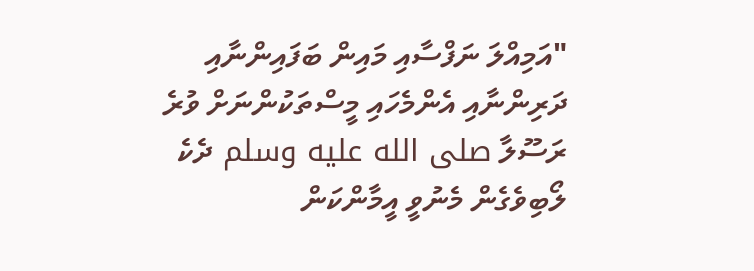"އަމިއްލަ ނަފްސާއި މައިން ބަފައިންނާއި ދަރިންނާއި އެންމެހައި މީސްތަކުންނަށް ވުރެ ރަސޫލާ صلى الله عليه وسلم ދެކެ ލޯބިވެގެން މެނުވީ އީމާންކަން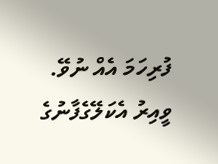ފުރިހަމަ އެއް ނުވޭ. ވީއިރު އެކަލޭގެފާނުގެ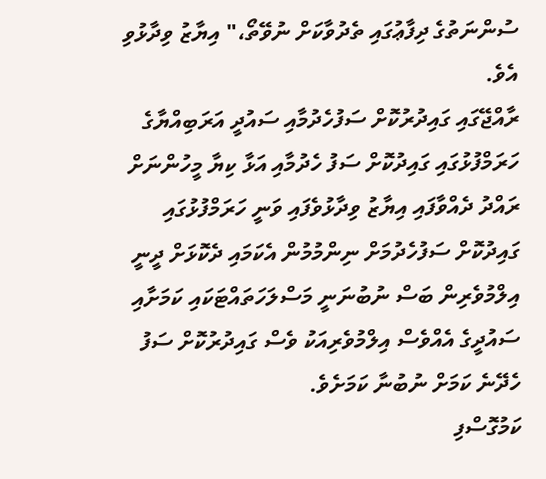ސުންނަތުގެ ދިފާޢުގައި ތެދުވާކަށް ނުވޭތޯ،" އިޔާޒު ވިދާޅުވި އެވެ.
ރާއްޖޭގައި ގައިދުރުކޮށް ސަފުހެދުމާއި ސައުދީ އަރަބިއްޔާގެ ހަރަމްފުޅުގައި ގައިދުކޮށް ސަފު ހެދުމާއި އަޅާ ކިޔާ މީހުންނަށް ރައްދު ދެއްވާފައި އިޔާޒު ވިދާޅުވެފައި ވަނީ ހަރަމްފުޅުގައި ގައިދުކޮށް ސަފުހެދުމަށް ނިންމުމުން އެކަމައި ދެކޮޅަށް ދީނީ އިލްމުވެރިން ބަސް ނުބުނަނީ މަސްލަހަތައްޓަކައި ކަމަށާއި ސައުދީގެ އެއްވެސް އިލްމުވެރިއަކު ވެސް ގައިދުރުކޮށް ސަފު ހެދޭނެ ކަމަށް ނުބުނާ ކަމަށެވެ.
ކަމުގޮސްފި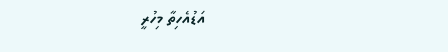އަޑުއެހިތާ މިހުރީ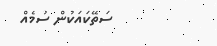ސަތޭކައަކުން ސުމެއް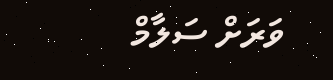ވަރަށް ސަލާމް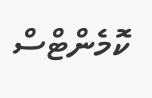ކޮމެންޓްސް